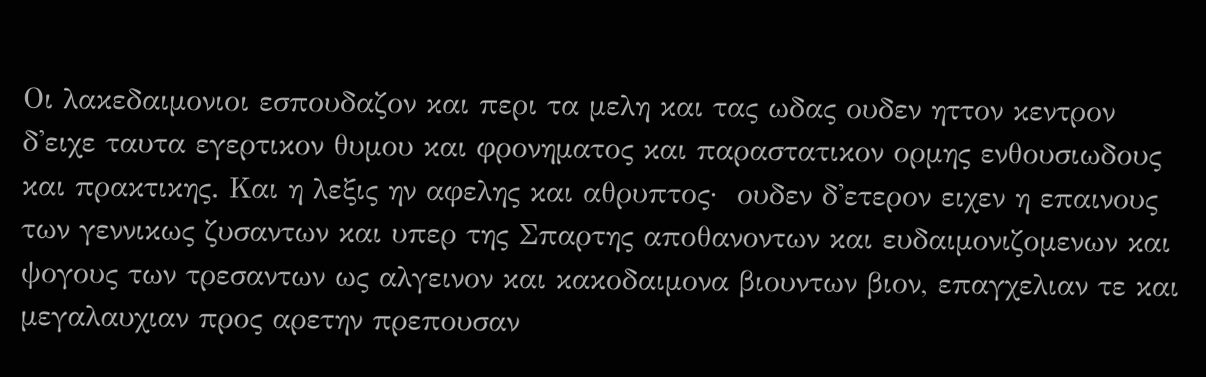Οι λακεδαιμονιοι εσπουδαζον και περι τα μελη και τας ωδας ουδεν ηττον κεντρον δ'ειχε ταυτα εγερτικον θυμου και φρονηματος και παραστατικον ορμης ενθουσιωδους και πρακτικης. Και η λεξις ην αφελης και αθρυπτος·  ουδεν δ'ετερον ειχεν η επαινους των γεννικως ζυσαντων και υπερ της Σπαρτης αποθανοντων και ευδαιμονιζομενων και ψογους των τρεσαντων ως αλγεινον και κακοδαιμονα βιουντων βιον, επαγχελιαν τε και μεγαλαυχιαν προς αρετην πρεπουσαν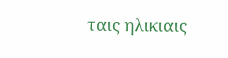ταις ηλικιαις